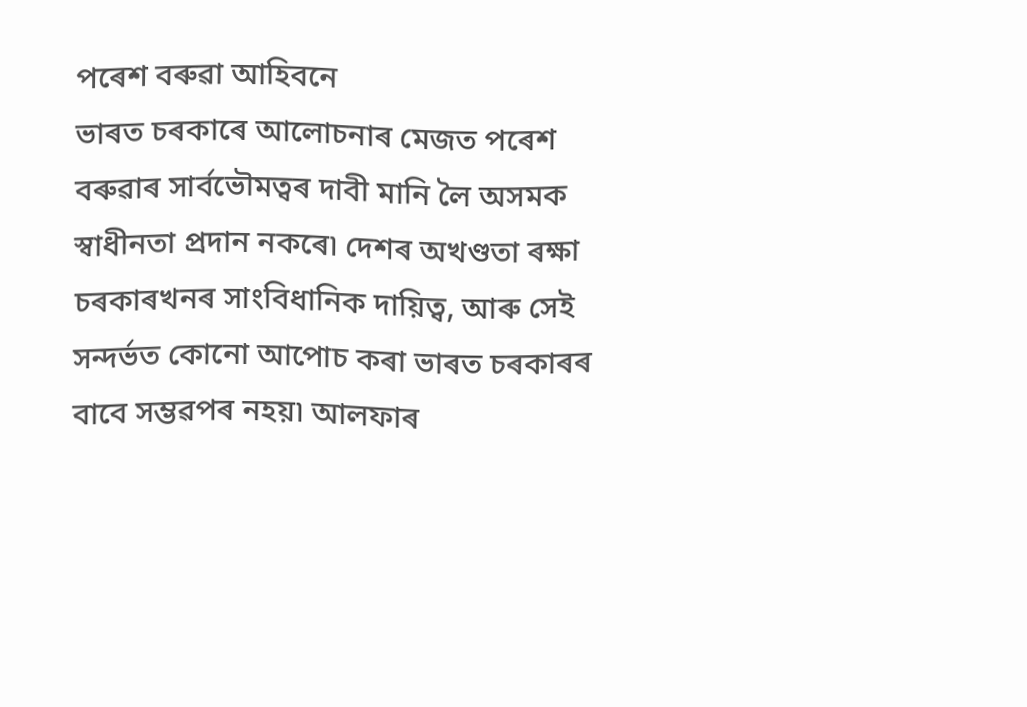পৰেশ বৰুৱা আহিবনে
ভাৰত চৰকাৰে আলোচনাৰ মেজত পৰেশ বৰুৱাৰ সাৰ্বভৌমত্বৰ দাবী মানি লৈ অসমক স্বাধীনতা প্ৰদান নকৰে৷ দেশৰ অখণ্ডতা ৰক্ষা চৰকাৰখনৰ সাংবিধানিক দায়িত্ব, আৰু সেই সন্দৰ্ভত কোনো আপোচ কৰা ভাৰত চৰকাৰৰ বাবে সম্ভৱপৰ নহয়৷ আলফাৰ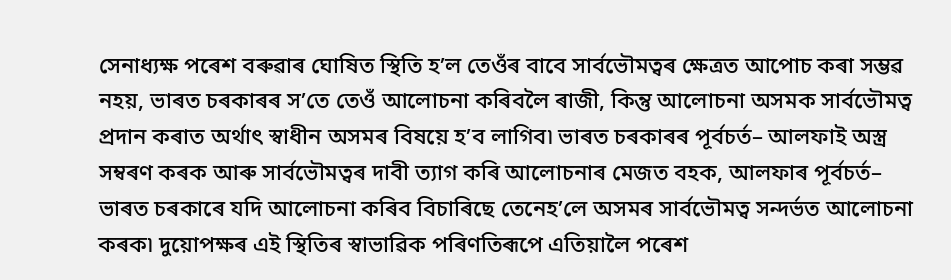সেনাধ্যক্ষ পৰেশ বৰুৱাৰ ঘোষিত স্থিতি হ’ল তেওঁৰ বাবে সাৰ্বভৌমত্বৰ ক্ষেত্ৰত আপোচ কৰা সম্ভৱ নহয়, ভাৰত চৰকাৰৰ স’তে তেওঁ আলোচনা কৰিবলৈ ৰাজী, কিন্তু আলোচনা অসমক সাৰ্বভৌমত্ব প্ৰদান কৰাত অৰ্থাৎ স্বাধীন অসমৰ বিষয়ে হ’ব লাগিব৷ ভাৰত চৰকাৰৰ পূৰ্বচৰ্ত– আলফাই অস্ত্ৰ সম্বৰণ কৰক আৰু সাৰ্বভৌমত্বৰ দাবী ত্যাগ কৰি আলোচনাৰ মেজত বহক, আলফাৰ পূৰ্বচৰ্ত– ভাৰত চৰকাৰে যদি আলোচনা কৰিব বিচাৰিছে তেনেহ’লে অসমৰ সাৰ্বভৌমত্ব সন্দৰ্ভত আলোচনা কৰক৷ দুয়োপক্ষৰ এই স্থিতিৰ স্বাভাৱিক পৰিণতিৰূপে এতিয়ালৈ পৰেশ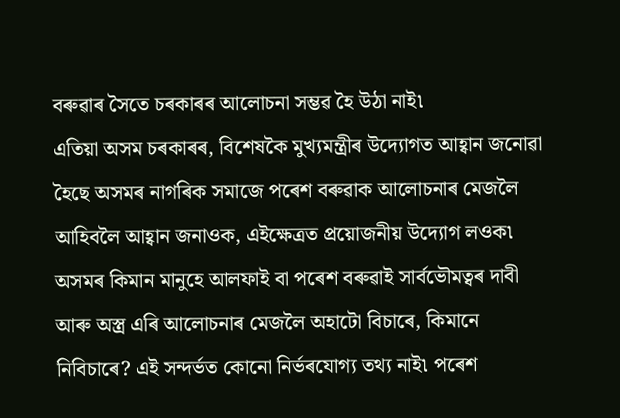বৰুৱাৰ সৈতে চৰকাৰৰ আলোচনা সম্ভৱ হৈ উঠা নাই৷
এতিয়া অসম চৰকাৰৰ, বিশেষকৈ মুখ্যমন্ত্ৰীৰ উদ্যোগত আহ্ৱান জনোৱা হৈছে অসমৰ নাগৰিক সমাজে পৰেশ বৰুৱাক আলোচনাৰ মেজলৈ আহিবলৈ আহ্ৱান জনাওক, এইক্ষেত্ৰত প্ৰয়োজনীয় উদ্যোগ লওক৷ অসমৰ কিমান মানুহে আলফাই বা পৰেশ বৰুৱাই সাৰ্বভৌমত্বৰ দাবী আৰু অস্ত্ৰ এৰি আলোচনাৰ মেজলৈ অহাটো বিচাৰে, কিমানে নিবিচাৰে? এই সন্দৰ্ভত কোনো নিৰ্ভৰযোগ্য তথ্য নাই৷ পৰেশ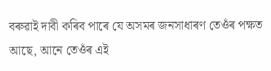বৰুৱাই দাবী কৰিব পাৰে যে অসমৰ জনসাধাৰণ তেওঁৰ পক্ষত আছে, আনে তেওঁৰ এই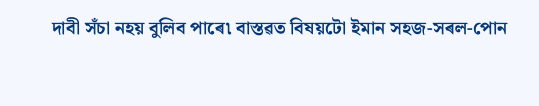দাবী সঁচা নহয় বুলিব পাৰে৷ বাস্তৱত বিষয়টো ইমান সহজ-সৰল-পোন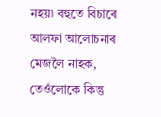নহয়৷ বহুতে বিচাৰে আলফা আলোচনাৰ মেজলৈ নাহক, তেওঁলোকে কিন্তু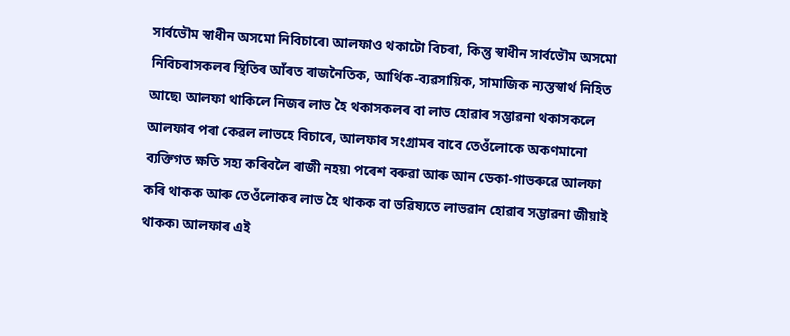সাৰ্বভৌম স্বাধীন অসমো নিবিচাৰে৷ আলফাও থকাটো বিচৰা, কিন্তু স্বাধীন সাৰ্বভৌম অসমো নিবিচৰাসকলৰ স্থিতিৰ আঁৰত ৰাজনৈতিক, আৰ্থিক-ব্যৱসায়িক, সামাজিক ন্যস্তস্বাৰ্থ নিহিত আছে৷ আলফা থাকিলে নিজৰ লাভ হৈ থকাসকলৰ বা লাভ হোৱাৰ সম্ভাৱনা থকাসকলে আলফাৰ পৰা কেৱল লাভহে বিচাৰে, আলফাৰ সংগ্ৰামৰ বাবে তেওঁলোকে অকণমানো ব্যক্তিগত ক্ষতি সহ্য কৰিবলৈ ৰাজী নহয়৷ পৰেশ বৰুৱা আৰু আন ডেকা-গাভৰুৱে আলফা কৰি থাকক আৰু তেওঁলোকৰ লাভ হৈ থাকক বা ভৱিষ্যতে লাভৱান হোৱাৰ সম্ভাৱনা জীয়াই থাকক৷ আলফাৰ এই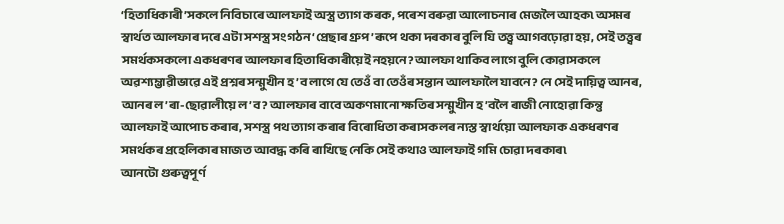‘হিতাধিকাৰী’সকলে নিবিচাৰে আলফাই অস্ত্ৰ ত্যাগ কৰক, পৰেশ বৰুৱা আলোচনাৰ মেজলৈ আহক৷ অসমৰ স্বাৰ্থত আলফাৰ দৰে এটা সশস্ত্ৰ সংগঠন ‘প্ৰেছাৰ গ্ৰুপ’ৰূপে থকা দৰকাৰ বুলি যি তত্ত্ব আগবঢ়োৱা হয়, সেই তত্ত্বৰ সমৰ্থকসকলো একধৰণৰ আলফাৰ হিতাধিকাৰীয়েই নহয়নে? আলফা থাকিব লাগে বুলি কোৱাসকলে অৱশ্যম্ভাৱীভাৱে এই প্ৰশ্নৰ সন্মুখীন হ’ব লাগে যে তেওঁ বা তেওঁৰ সন্তান আলফালৈ যাবনে? নে সেই দায়িত্ব আনৰ, আনৰ ল’ৰা-ছোৱালীয়ে ল’ব? আলফাৰ বাবে অকণমানো ক্ষতিৰ সন্মুখীন হ’বলৈ ৰাজী নোহোৱা কিন্তু আলফাই আপোচ কৰাৰ, সশস্ত্ৰ পথ ত্যাগ কৰাৰ বিৰোধিতা কৰাসকলৰ ন্যস্ত স্বাৰ্থয়ো আলফাক একধৰণৰ সমৰ্থকৰ প্ৰহেলিকাৰ মাজত আবদ্ধ কৰি ৰাখিছে নেকি সেই কথাও আলফাই গমি চোৱা দৰকাৰ৷
আনটো গুৰুত্বপূৰ্ণ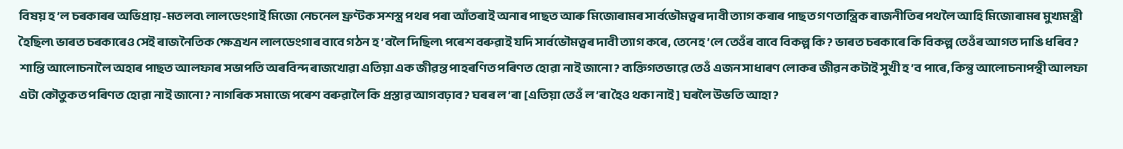বিষয় হ’ল চৰকাৰৰ অভিপ্ৰায়-মতলব৷ লালডেংগাই মিজো নেচনেল ফ্ৰণ্টক সশস্ত্ৰ পথৰ পৰা আঁতৰাই অনাৰ পাছত আৰু মিজোৰামৰ সাৰ্বভৌমত্বৰ দাবী ত্যাগ কৰাৰ পাছত গণতান্ত্ৰিক ৰাজনীতিৰ পথলৈ আহি মিজোৰামৰ মুখ্যমন্ত্ৰী হৈছিল৷ ভাৰত চৰকাৰেও সেই ৰাজনৈতিক ক্ষেত্ৰখন লালডেংগাৰ বাবে গঠন হ’বলৈ দিছিল৷ পৰেশ বৰুৱাই যদি সাৰ্বভৌমত্বৰ দাবী ত্যাগ কৰে, তেনেহ’লে তেওঁৰ বাবে বিকল্প কি? ভাৰত চৰকাৰে কি বিকল্প তেওঁৰ আগত দাঙি ধৰিব? শান্তি আলোচনালৈ অহাৰ পাছত আলফাৰ সভাপতি অৰবিন্দ ৰাজখোৱা এতিয়া এক জীৱন্ত পাহৰণিত পৰিণত হোৱা নাই জানো? ব্যক্তিগতভাৱে তেওঁ এজন সাধাৰণ লোকৰ জীৱন কটাই সুখী হ’ব পাৰে, কিন্তু আলোচনাপন্থী আলফা এটা কৌতুকত পৰিণত হোৱা নাই জানো? নাগৰিক সমাজে পৰেশ বৰুৱালৈ কি প্ৰস্তাৱ আগবঢ়াব? ঘৰৰ ল’ৰা [এতিয়া তেওঁ ল’ৰা হৈও থকা নাই] ঘৰলৈ উভতি আহা?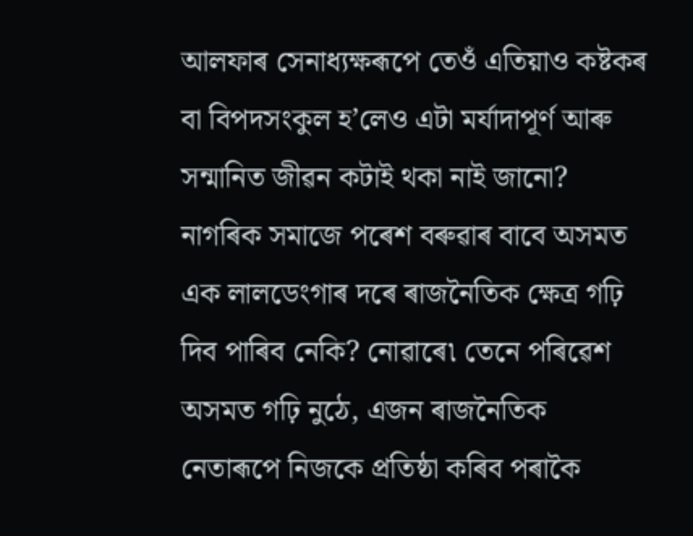আলফাৰ সেনাধ্যক্ষৰূপে তেওঁ এতিয়াও কষ্টকৰ বা বিপদসংকুল হ’লেও এটা মৰ্যাদাপূৰ্ণ আৰু সন্মানিত জীৱন কটাই থকা নাই জানো? নাগৰিক সমাজে পৰেশ বৰুৱাৰ বাবে অসমত এক লালডেংগাৰ দৰে ৰাজনৈতিক ক্ষেত্ৰ গঢ়ি দিব পাৰিব নেকি? নোৱাৰে৷ তেনে পৰিৱেশ অসমত গঢ়ি নুঠে, এজন ৰাজনৈতিক নেতাৰূপে নিজকে প্ৰতিষ্ঠা কৰিব পৰাকৈ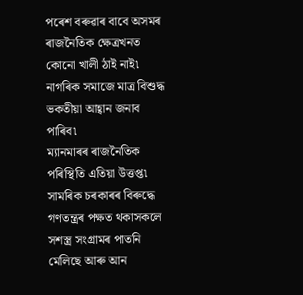পৰেশ বৰুৱাৰ বাবে অসমৰ ৰাজনৈতিক ক্ষেত্ৰখনত কোনো খালী ঠাই নাই৷ নাগৰিক সমাজে মাত্ৰ বিশুদ্ধ ভকতীয়া আহ্ৱান জনাব পাৰিব৷
ম্যানমাৰৰ ৰাজনৈতিক পৰিস্থিতি এতিয়া উত্তপ্ত৷ সামৰিক চৰকাৰৰ বিৰুদ্ধে গণতন্ত্ৰৰ পক্ষত থকাসকলে সশস্ত্ৰ সংগ্ৰামৰ পাতনি মেলিছে আৰু আন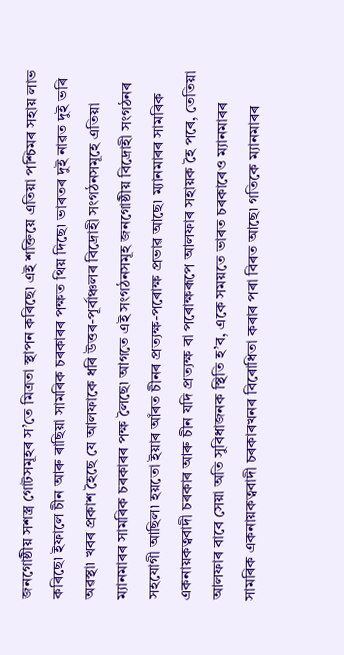জনগোষ্ঠীয় সশস্ত্ৰ গোটসমূহৰ স’তে মিত্ৰতা স্থাপন কৰিছে৷ এই শক্তিয়ে এতিয়া পশ্চিমৰ সহায় লাভ কৰিছে৷ ইফালে চীন আৰু ৰাছিয়া সামৰিক চৰকাৰৰ পক্ষত থিয় দিছে৷ ভাৰতৰ দুই নাৱত দুই ভৰি অৱস্থা৷ খবৰ প্ৰকাশ হৈছে যে আলফাকে ধৰি উত্তৰ-পূৰ্বাঞ্চলৰ বিদ্ৰোহী সংগঠনসমূহে এতিয়া ম্যানমাৰৰ সামৰিক চৰকাৰৰ পক্ষ লৈছে৷ আগতে এই সংগঠনসমূহ জনগোষ্ঠীয় বিদ্ৰোহী সংগঠনৰ সহযোগী আছিল৷ হয়তো ইয়াৰ আঁৰত চীনৰ প্ৰত্যক্ষ-পৰোক্ষ প্ৰভাৱ আছে৷ ম্যানমাৰৰ সামৰিক একনায়কত্ববাদী চৰকাৰ আৰু চীন যদি প্ৰত্যক্ষ বা পৰোক্ষৰূপে আলফাৰ সহায়ক হৈ পৰে, তেতিয়া আলফাৰ বাবে সেয়া অতি সুবিধাজনক স্থিতি হ’ব, একে সময়তে ভাৰত চৰকাৰেও ম্যানমাৰৰ সামৰিক একনায়কত্ববাদী চৰকাৰখনৰ বিৰোধিতা কৰাৰ পৰা বিৰত আছে৷ গতিকে ম্যানমাৰৰ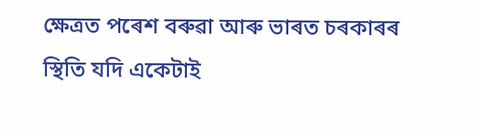ক্ষেত্ৰত পৰেশ বৰুৱা আৰু ভাৰত চৰকাৰৰ স্থিতি যদি একেটাই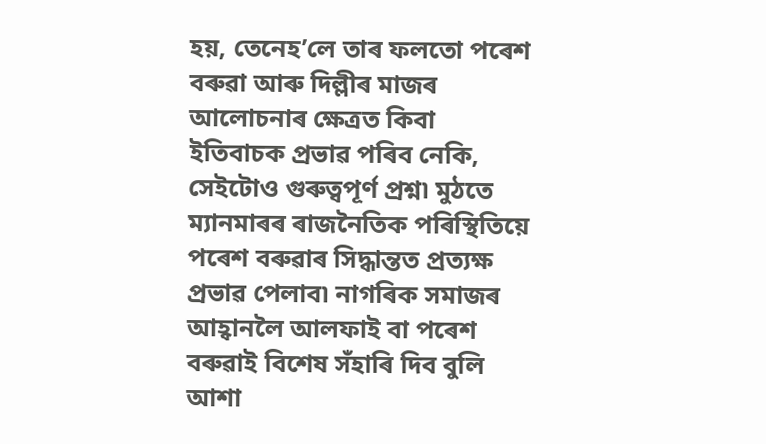হয়, তেনেহ’লে তাৰ ফলতো পৰেশ বৰুৱা আৰু দিল্লীৰ মাজৰ আলোচনাৰ ক্ষেত্ৰত কিবা ইতিবাচক প্ৰভাৱ পৰিব নেকি, সেইটোও গুৰুত্বপূৰ্ণ প্ৰশ্ন৷ মুঠতে ম্যানমাৰৰ ৰাজনৈতিক পৰিস্থিতিয়ে পৰেশ বৰুৱাৰ সিদ্ধান্তত প্ৰত্যক্ষ প্ৰভাৱ পেলাব৷ নাগৰিক সমাজৰ আহ্ৱানলৈ আলফাই বা পৰেশ বৰুৱাই বিশেষ সঁহাৰি দিব বুলি আশা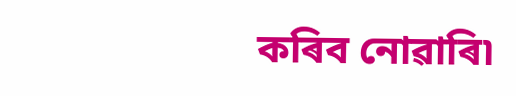কৰিব নোৱাৰি৷